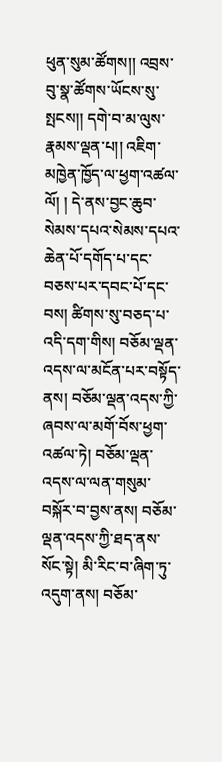ཕུན་སུམ་ཚོགས།། འབྲས་བུ་སྣ་ཚོགས་ཡོངས་སུ་སྤངས།། དགེ་བ་མ་ལུས་རྣམས་ལྡན་པ།། འཇིག་མཁྱེན་ཁྱོད་ལ་ཕྱག་འཚལ་ལོ། ། དེ་ནས་བྱང་ཆུབ་སེམས་དཔའ་སེམས་དཔའ་ཆེན་པོ་དགོད་པ་དང་བཅས་པར་དབང་པོ་དང་བས། ཚིགས་སུ་བཅད་པ་འདི་དག་གིས། བཅོམ་ལྡན་འདས་ལ་མངོན་པར་བསྟོད་ནས། བཅོམ་ལྡན་འདས་ཀྱི་ཞབས་ལ་མགོ་བོས་ཕྱག་འཚལ་ཏེ། བཅོམ་ལྡན་འདས་ལ་ལན་གསུམ་བསྐོར་བ་བྱས་ནས། བཅོམ་ལྡན་འདས་ཀྱི་ཐད་ནས་སོང་སྟེ། མི་རིང་བ་ཞིག་ཏུ་འདུག་ནས། བཅོམ་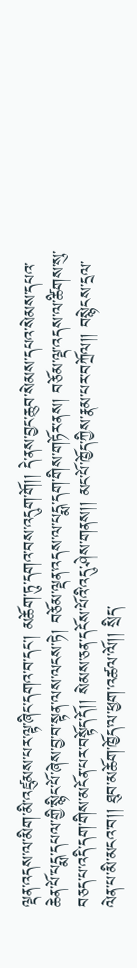ལྡན་འདས་ལ་མིག་མི་འཛུམས་པར་ལྟ་ཞིང་དགའ་བ་དང་། མཆོག་ཏུ་དགའ་བས་འདུག་གོ།། དེ་ནས་བྱང་ཆུབ་སེམས་དཔའ་སེམས་དཔའ་ཆེན་པོ་པདྨ་དཔལ་གྱི་སྙིང་པོ་ཞེས་བྱ་བ་སྟན་ལས་ལངས་ཏེ། བཅོམ་ལྡན་འདས་ལ་པདྨ་དག་གིས་གཏོར་ནས། བཅོམ་ལྡ་འདས་ལ་ཚིགས་སུ་བཅད་པ་འདི་དག་གིས་མངོན་པར་བསྟོད་དོ།། སེམས་ཅན་དངོས་པོའི་འདུ་ཤེས་གནས།། མང་པོ་ཁྱོད་ཀྱིས་རྣམ་པར་བཀྲོལ།། བསྙེངས་དྲལ་ལེན་པ་མི་མངའ་བ།། ཐུབ་མཆོག་ཁྱོད་ལ་ཕྱག་འཚལ་ལོ།། སྲིད་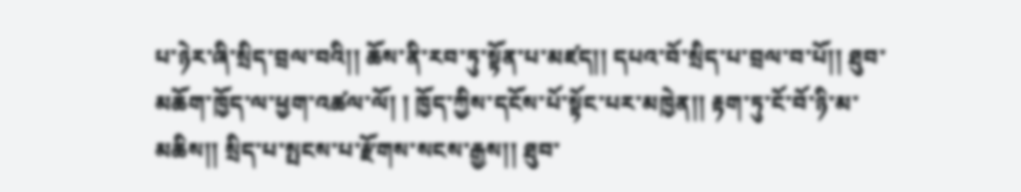པ་ཉེར་ཞི་སྲིད་བྲལ་བའི།། ཆོས་ནི་རབ་ཏུ་སྟོན་པ་མཛད།། དཔའ་བོ་སྲིད་པ་བྲལ་བ་པོ།། ཐུབ་མཆོག་ཁྱོད་ལ་ཕྱག་འཚལ་ལོ། ། ཁྱོད་ཀྱིས་དངོས་པོ་སྟོང་པར་མཁྱེན།། རྟག་ཏུ་ངོ་བོ་ཉི་མ་མཆིས།། སྲིད་པ་སྤངས་པ་རྫོགས་སངས་རྒྱས།། ཐུབ་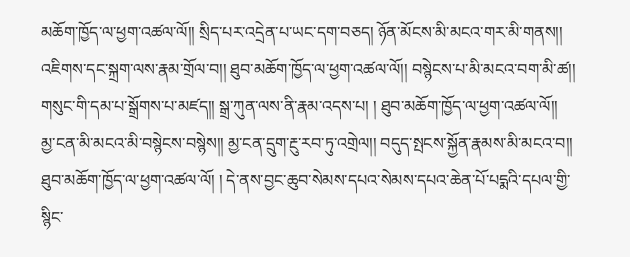མཆོག་ཁྱོད་ལ་ཕྱག་འཚལ་ལོ།། སྲིད་པར་འདྲེན་པ་ཡང་དག་བཅད། ཉོན་མོངས་མི་མངའ་གར་མི་གནས།། འཇིགས་དང་སྐྲག་ལས་རྣམ་གྲོལ་བ།། ཐུབ་མཆོག་ཁྱོད་ལ་ཕྱག་འཚལ་ལོ།། བསྙེངས་པ་མི་མངའ་བག་མི་ཚ།། གསུང་གི་དམ་པ་སྒྲོགས་པ་མཛད།། སྒྲ་ཀུན་ལས་ནི་རྣམ་འདས་པ། ། ཐུབ་མཆོག་ཁྱོད་ལ་ཕྱག་འཚལ་ལོ།། མྱ་ངན་མི་མངའ་མི་བསྙེངས་བསྙེས།། མྱ་ངན་དྲུག་རྔུ་རབ་ཏུ་འགྲེལ།། བདུད་སྤངས་སྐྱོན་རྣམས་མི་མངའ་བ།། ཐུབ་མཆོག་ཁྱོད་ལ་ཕྱག་འཚལ་ལོ། ། དེ་ནས་བྱང་ཆུབ་སེམས་དཔའ་སེམས་དཔའ་ཆེན་པོ་པདྨའི་དཔལ་གྱི་སྙིང་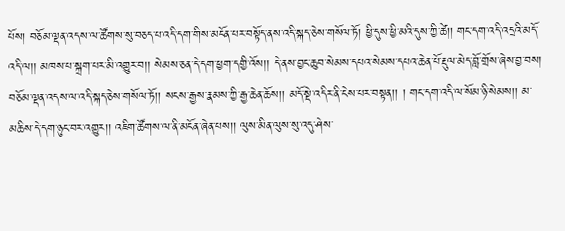པོས། བཅོམ་ལྡན་འདས་ལ་ཚོགས་སུ་བཅད་པ་འདི་དག་གིས་མངོན་པར་བསྟོད་ནས་འདི་སྐད་ཅེས་གསོལ་ཏོ། ཕྱི་དུས་ཕྱི་མའི་དུས་ཀྱི་ཚེ།། གང་དག་འདི་འདྲའི་མདོ་འདི་ལ།། མཁས་པ་སྐྲག་པར་མི་འགྱུར་བ།། སེམས་ཅན་དེ་དག་ཕྱག་དགྱི་འོས།། དེ་ནས་བྱང་ཆུབ་སེམས་དཔའ་སེམས་དཔའ་ཆེན་པོ་རྡུལ་མེད་བློ་གྲོས་ཞེས་བྱ་བས། བཅོམ་ལྡན་འདས་ལ་འདི་སྐད་ཅེས་གསོལ་ཏོ།། སངས་རྒྱས་རྣམས་ཀྱི་རྒྱ་ཆེན་ཆོས།། མདོ་སྡེ་འདིར་ནི་ངེས་པར་བསྟན།། ། གང་དག་འདི་ལ་སོམ་ཉི་སེམས།། མ་མཆིས་དེ་དག་ཉུང་བར་འགྱུར།། འཇིག་ཚོགས་ལ་ནི་མངོན་ཞེན་པས།། ལུས་མིན་ལུས་སུ་འདུ་ཤེས་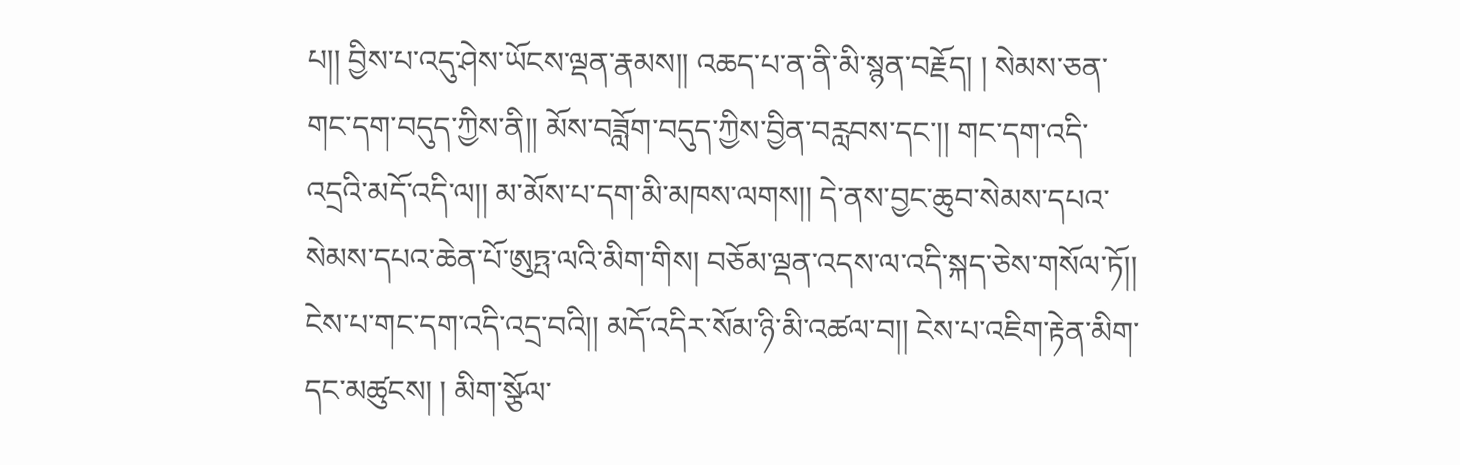པ།། བྱིས་པ་འདུ་ཤེས་ཡོངས་ལྡན་རྣམས།། འཆད་པ་ན་ནི་མི་སྙན་བརྗོད། ། སེམས་ཅན་གང་དག་བདུད་ཀྱིས་ནི།། མོས་བཟློག་བདུད་ཀྱིས་བྱིན་བརླབས་དང་།། གང་དག་འདི་འདྲའི་མདོ་འདི་ལ།། མ་མོས་པ་དག་མི་མཁས་ལགས།། དེ་ནས་བྱང་ཆུབ་སེམས་དཔའ་སེམས་དཔའ་ཆེན་པོ་ཨུཏྤ་ལའི་མིག་གིས། བཅོམ་ལྡན་འདས་ལ་འདི་སྐད་ཅེས་གསོལ་ཏོ།། ངེས་པ་གང་དག་འདི་འདྲ་བའི།། མདོ་འདིར་སོམ་ཉི་མི་འཚལ་བ།། ངེས་པ་འཇིག་རྟེན་མིག་དང་མཚུངས། ། མིག་སྩོལ་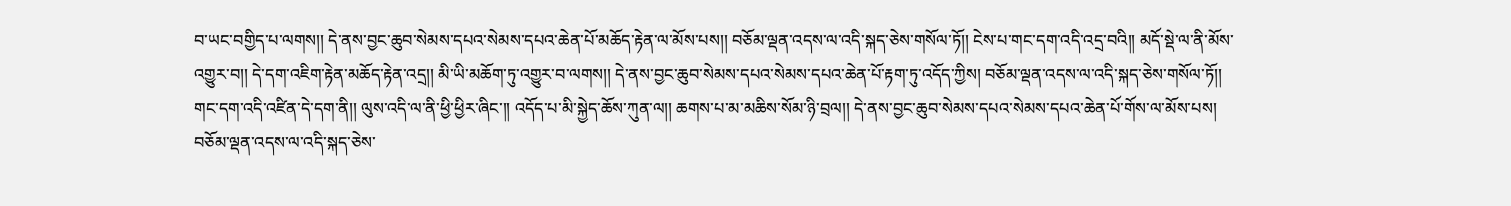བ་ཡང་བགྱིད་པ་ལགས།། དེ་ནས་བྱང་ཆུབ་སེམས་དཔའ་སེམས་དཔའ་ཆེན་པོ་མཆོད་རྟེན་ལ་མོས་པས།། བཅོམ་ལྡན་འདས་ལ་འདི་སྐད་ཅེས་གསོལ་ཏོ།། ངེས་པ་གང་དག་འདི་འདྲ་བའི།། མདོ་སྡེ་ལ་ནི་མོས་འགྱུར་བ།། དེ་དག་འཇིག་རྟེན་མཆོད་རྟེན་འདྲ།། མི་ཡི་མཆོག་ཏུ་འགྱུར་བ་ལགས།། དེ་ནས་བྱང་ཆུབ་སེམས་དཔའ་སེམས་དཔའ་ཆེན་པོ་རྟག་ཏུ་འདོད་ཀྱིས། བཅོམ་ལྡན་འདས་ལ་འདི་སྐད་ཅེས་གསོལ་ཏོ།། གང་དག་འདི་འཛིན་དེ་དག་ནི།། ལུས་འདི་ལ་ནི་ཕྱི་ཕྱིར་ཞིང་།། འདོད་པ་མི་སྐྱེད་ཆོས་ཀུན་ལ།། ཆགས་པ་མ་མཆིས་སོམ་ཉི་བྲལ།། དེ་ནས་བྱང་ཆུབ་སེམས་དཔའ་སེམས་དཔའ་ཆེན་པོ་གོས་ལ་མོས་པས། བཅོམ་ལྡན་འདས་ལ་འདི་སྐད་ཅེས་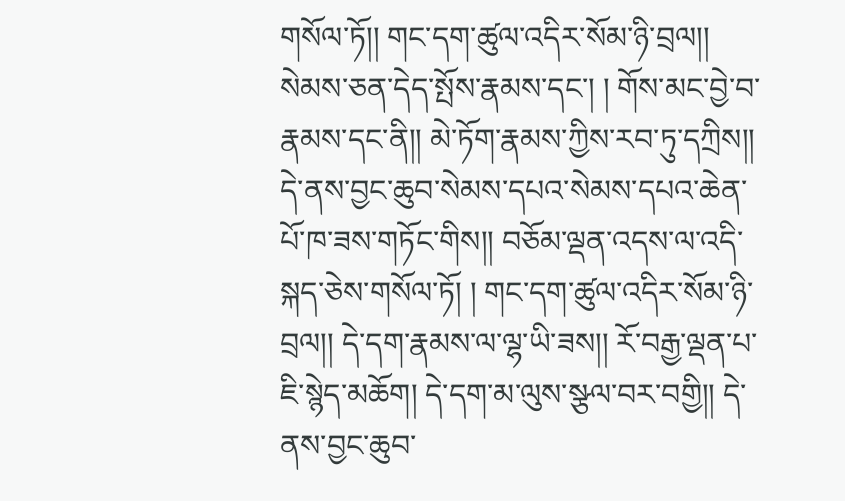གསོལ་ཏོ།། གང་དག་ཚུལ་འདིར་སོམ་ཉི་བྲལ།། སེམས་ཅན་དེད་སྤོས་རྣམས་དང་། ། གོས་མང་བྱེ་བ་རྣམས་དང་ནི།། མེ་ཏོག་རྣམས་ཀྱིས་རབ་ཏུ་དཀྲིས།། དེ་ནས་བྱང་ཆུབ་སེམས་དཔའ་སེམས་དཔའ་ཆེན་པོ་ཁ་ཟས་གཏོང་གིས།། བཅོམ་ལྡན་འདས་ལ་འདི་སྐད་ཅེས་གསོལ་ཏོ། ། གང་དག་ཚུལ་འདིར་སོམ་ཉི་བྲལ།། དེ་དག་རྣམས་ལ་ལྷ་ཡི་ཟས།། རོ་བརྒྱ་ལྡན་པ་ཇི་སྙེད་མཆོག། དེ་དག་མ་ལུས་སྩལ་བར་བགྱི།། དེ་ནས་བྱང་ཆུབ་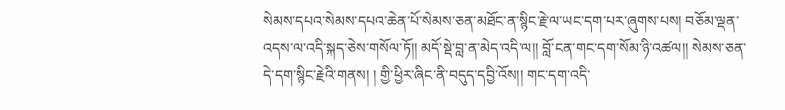སེམས་དཔའ་སེམས་དཔའ་ཆེན་པོ་སེམས་ཅན་མཐོང་ན་སྙིང་རྗེ་ལ་ཡང་དག་པར་ཞུགས་པས། བཅོམ་ལྡན་འདས་ལ་འདི་སྐད་ཅེས་གསོལ་ཏོ།། མདོ་སྡེ་བླ་ན་མེད་འདི་ལ།། བློ་ངན་གང་དག་སོམ་ཉི་འཚལ།། སེམས་ཅན་དེ་དག་སྙིང་རྗེའི་གནས། ། གྱི་ཕྱིར་ཞིང་ནི་བདུད་དབྱི་འོས།། གང་དག་འདི་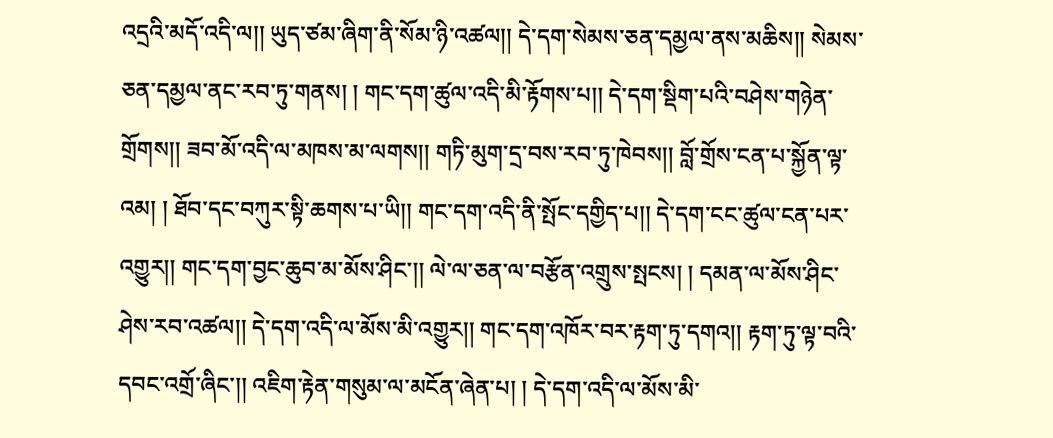འདྲའི་མདོ་འདི་ལ།། ཡུད་ཙམ་ཞིག་ནི་སོམ་ཉི་འཚལ།། དེ་དག་སེམས་ཅན་དམྱལ་ནས་མཆིས།། སེམས་ཅན་དམྱལ་ནང་རབ་ཏུ་གནས། ། གང་དག་ཚུལ་འདི་མི་རྟོགས་པ།། དེ་དག་སྡིག་པའི་བཤེས་གཉེན་གྲོགས།། ཟབ་མོ་འདི་ལ་མཁས་མ་ལགས།། གཏི་མུག་དྲ་བས་རབ་ཏུ་ཁེབས།། བློ་གྲོས་ངན་པ་སྐྱོན་ལྟ་འམ། ། ཐོབ་དང་བཀུར་སྟི་ཆགས་པ་ཡི།། གང་དག་འདི་ནི་སྤོང་དགྱིད་པ།། དེ་དག་ངང་ཚུལ་ངན་པར་འགྱུར།། གང་དག་བྱང་ཆུབ་མ་མོས་ཤིང་།། ལེ་ལ་ཅན་ལ་བརྩོན་འགྲུས་སྤངས། ། དམན་ལ་མོས་ཤིང་ཤེས་རབ་འཚལ།། དེ་དག་འདི་ལ་མོས་མི་འགྱུར།། གང་དག་འཁོར་བར་རྟག་ཏུ་དགའ།། རྟག་ཏུ་ལྟ་བའི་དབང་འགྲོ་ཞིང་།། འཇིག་རྟེན་གསུམ་ལ་མངོན་ཞེན་པ། ། དེ་དག་འདི་ལ་མོས་མི་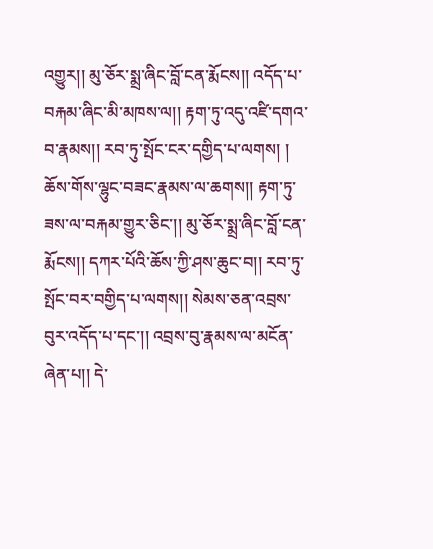འགྱུར།། མུ་ཅོར་སྨྲ་ཞིང་བློ་ངན་རྨོངས།། འདོད་པ་བརྐམ་ཞིང་མི་མཁས་ལ།། རྟག་ཏུ་འདུ་འཛི་དགའ་བ་རྣམས།། རབ་ཏུ་སྤོང་ངར་དགྱིད་པ་ལགས། ། ཆོས་གོས་ལྷུང་བཟང་རྣམས་ལ་ཆགས།། རྟག་ཏུ་ཟས་ལ་བརྐམ་གྱུར་ཅིང་།། མུ་ཅོར་སྨྲ་ཞིང་བློ་ངན་རྨོངས།། དཀར་པོའི་ཆོས་ཀྱི་ཤས་ཆུང་བ།། རབ་ཏུ་སྤོང་བར་བགྱིད་པ་ལགས།། སེམས་ཅན་འབྲས་བུར་འདོད་པ་དང་།། འབྲས་བུ་རྣམས་ལ་མངོན་ཞེན་པ།། དེ་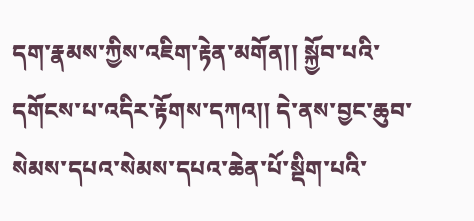དག་རྣམས་ཀྱིས་འཇིག་རྟེན་མགོན།། སྐྱོབ་པའི་དགོངས་པ་འདིར་རྟོགས་དཀའ།། དེ་ནས་བྱང་ཆུབ་སེམས་དཔའ་སེམས་དཔའ་ཆེན་པོ་སྡིག་པའི་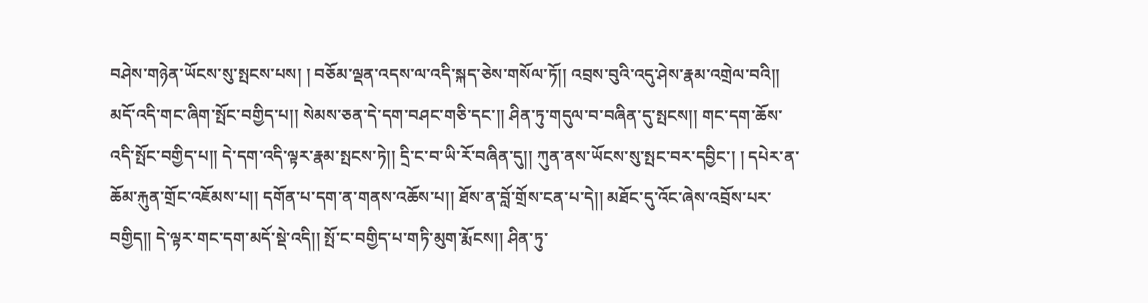བཤེས་གཉེན་ཡོངས་སུ་སྤངས་པས། ། བཅོམ་ལྡན་འདས་ལ་འདི་སྐད་ཅེས་གསོལ་ཏོ།། འབྲས་བུའི་འདུ་ཤེས་རྣམ་འགྲེལ་བའི།། མདོ་འདི་གང་ཞིག་སྤོང་བགྱིད་པ།། སེམས་ཅན་དེ་དག་བཤང་གཅི་དང་།། ཤིན་ཏུ་གདུལ་བ་བཞིན་དུ་སྤངས།། གང་དག་ཆོས་འདི་སྤོང་བགྱིད་པ།། དེ་དག་འདི་ལྟར་རྣམ་སྤངས་ཏེ།། དྲི་ང་བ་ཡི་རོ་བཞིན་དུ།། ཀུན་ནས་ཡོངས་སུ་སྤང་བར་དབྱིང་། ། དཔེར་ན་ཆོམ་རྐུན་གྲོང་འཇོམས་པ།། དགོན་པ་དག་ན་གནས་འཆོས་པ།། ཐོས་ན་བློ་གྲོས་ངན་པ་དེ།། མཐོང་དུ་འོང་ཞེས་འབྲོས་པར་བགྱིད།། དེ་ལྟར་གང་དག་མདོ་སྡེ་འདི།། སྤོ་ང་བགྱིད་པ་གཏི་མུག་རྨོངས།། ཤིན་ཏུ་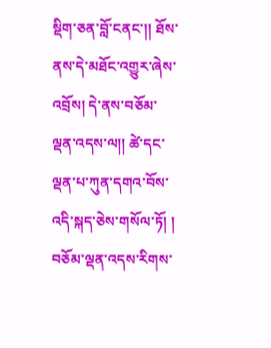སྡིག་ཅན་བློ་ངནང་།། ཐོས་ནས་དེ་མཐོང་འགྱུར་ཞེས་འབྲོས། དེ་ནས་བཅོམ་ལྡན་འདས་ལ།། ཚེ་དང་ལྡན་པ་ཀུན་དགའ་བོས་འདི་སྐད་ཅེས་གསོལ་ཏོ། ། བཅོམ་ལྡན་འདས་རིགས་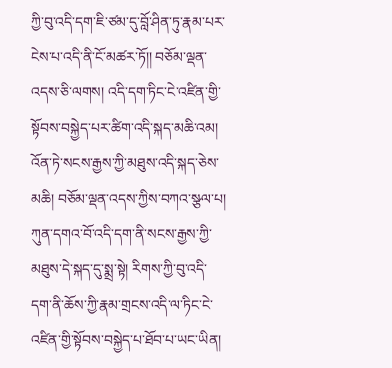ཀྱི་བུ་འདི་དག་ཇི་ཙམ་དུ་བློ་ཤིན་ཏུ་རྣམ་པར་ངེས་པ་འདི་ནི་ངོ་མཚར་ཏོ།། བཅོམ་ལྡན་འདས་ཅི་ལགས། འདི་དག་ཏིང་ངེ་འཛིན་གྱི་སྟོབས་བསྐྱེད་པར་ཚིག་འདི་སྐད་མཆི་འམ། འོན་ཏེ་སངས་རྒྱས་ཀྱི་མཐུས་འདི་སྐད་ཅེས་མཆི། བཅོམ་ལྡན་འདས་ཀྱིས་བཀའ་སྩལ་པ། ཀུན་དགའ་བོ་འདི་དག་ནི་སངས་རྒྱས་ཀྱི་མཐུས་དེ་སྐད་དུ་སྨྲ་སྟེ། རིགས་ཀྱི་བུ་འདི་དག་ནི་ཆོས་ཀྱི་རྣམ་གྲངས་འདི་ལ་ཏིང་ངེ་འཛིན་གྱི་སྟོབས་བསྐྱེད་པ་ཐོབ་པ་ཡང་ཡིན།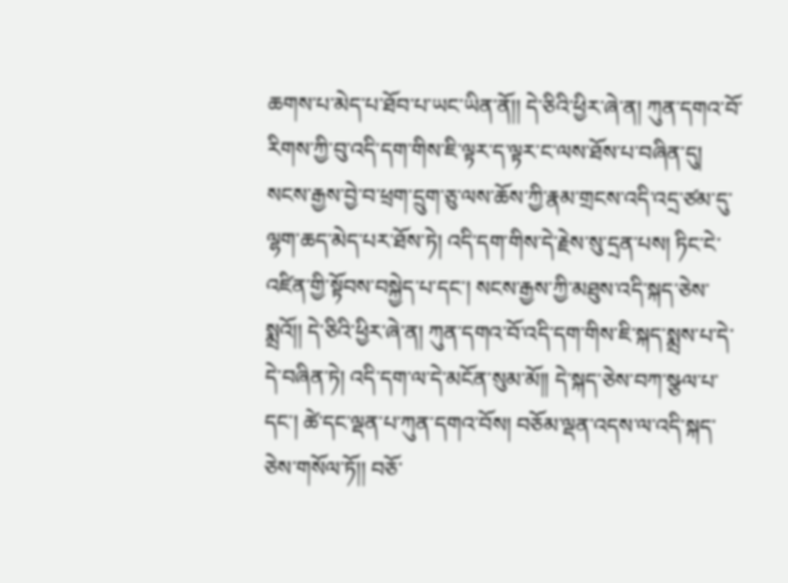ཆགས་པ་མེད་པ་ཐོབ་པ་ཡང་ཡིན་ནོ།། དེ་ཅིའི་ཕྱིར་ཞེ་ན། ཀུན་དགའ་བོ་རིགས་ཀྱི་བུ་འདི་དག་གིས་ཇི་ལྟར་ད་ལྟར་ང་ལས་ཐོས་པ་བཞིན་དུ། སངས་རྒྱས་བྱེ་བ་ཕྲག་དྲུག་ཅུ་ལས་ཆོས་ཀྱི་རྣམ་གྲངས་འདི་འདྲ་ཙམ་དུ་ལྷག་ཆད་མེད་པར་ཐོས་ཏེ། འདི་དག་གིས་དེ་རྗེས་སུ་དྲན་པས། ཏིང་ངེ་འཛིན་གྱི་སྟོབས་བསྐྱེད་པ་དང་། སངས་རྒྱས་ཀྱི་མཐུས་འདི་སྐད་ཅེས་སྨྲའོ།། དེ་ཅིའི་ཕྱིར་ཞེ་ན། ཀུན་དགའ་བོ་འདི་དག་གིས་ཇི་སྐད་སྨྲས་པ་དེ་དེ་བཞིན་ཏེ། འདི་དག་ལ་དེ་མངོན་སུམ་མོ།། དེ་སྐད་ཅེས་བཀ་སྩལ་པ་དང་། ཚེ་དང་ལྡན་པ་ཀུན་དགའ་བོས། བཅོམ་ལྡན་འདས་ལ་འདི་སྐད་ཅེས་གསོལ་ཏོ།། བཅོ་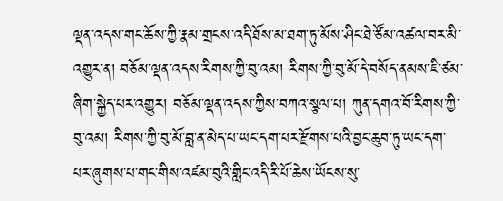ལྡན་འདས་གང་ཆོས་ཀྱི་རྣམ་གྲངས་འདི་ཐོས་མ་ཐག་ཏུ་མོས་ཤིང་ཐེ་ཙོམ་འཚལ་བར་མི་འགྱུར་ན། བཅོམ་ལྡན་འདས་རིགས་ཀྱི་བུ་འམ། རིགས་ཀྱི་བུ་མོ་དེ་བསོད་ནམས་ཇི་ཙམ་ཞིག་སྐྱེད་པར་འགྱུར། བཅོམ་ལྡན་འདས་ཀྱིས་བཀའ་སྩལ་པ། ཀུན་དགའ་བོ་རིགས་ཀྱི་བུ་འམ། རིགས་ཀྱི་བུ་མོ་བླ་ན་མེད་པ་ཡང་དག་པར་རྫོགས་པའི་བྱང་ཆུབ་ཏུ་ཡང་དག་པར་ཞུགས་པ་གང་གིས་འཛམ་བུའི་གླིང་འདི་རི་པོ་ཆེས་ཡོངས་སུ་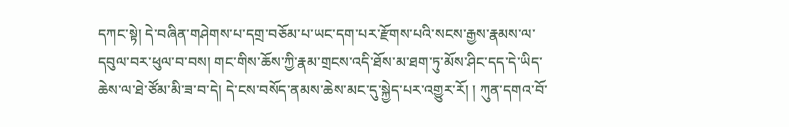དཀང་སྟེ། དེ་བཞིན་གཤེགས་པ་དགྲ་བཅོམ་པ་ཡང་དག་པར་རྫོགས་པའི་སངས་རྒྱས་རྣམས་ལ་དབུལ་བར་ཕུལ་བ་བས། གང་གིས་ཆོས་ཀྱི་རྣམ་གྲངས་འདི་ཐོས་མ་ཐག་ཏུ་མོས་ཤིང་དད་དེ་ཡིད་ཆེས་ལ་ཐེ་ཙོམ་མི་ཟ་བ་དེ། དེ་ངས་བསོད་ནམས་ཆེས་མང་དུ་སྐྱེད་པར་འགྱུར་རོ། ། ཀུན་དགའ་བོ་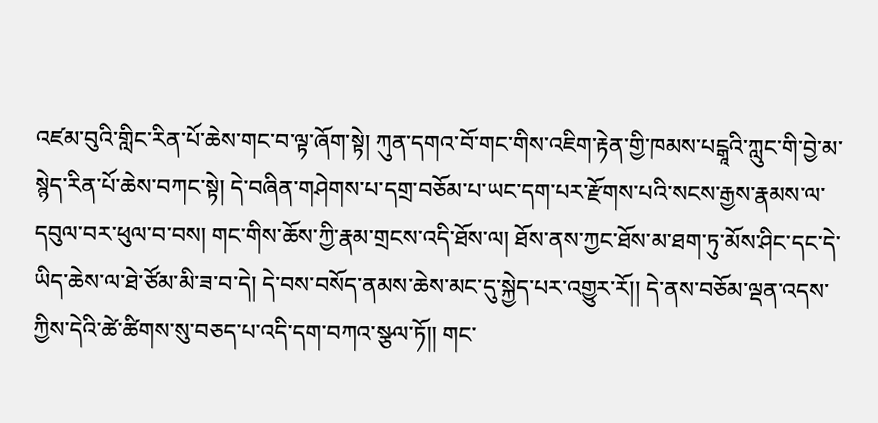འཛམ་བུའི་གླིང་རིན་པོ་ཆེས་གང་བ་ལྟ་ཞོག་སྟེ། ཀུན་དགའ་བོ་གང་གིས་འཇིག་རྟེན་གྱི་ཁམས་པངྒཱའི་ཀླུང་གི་བྱེ་མ་སྙེད་རིན་པོ་ཆེས་བཀང་སྟེ། དེ་བཞིན་གཤེགས་པ་དགྲ་བཅོམ་པ་ཡང་དག་པར་རྫོགས་པའི་སངས་རྒྱས་རྣམས་ལ་དབུལ་བར་ཕུལ་བ་བས། གང་གིས་ཆོས་ཀྱི་རྣམ་གྲངས་འདི་ཐོས་ལ། ཐོས་ནས་ཀྱང་ཐོས་མ་ཐག་ཏུ་མོས་ཤིང་དང་དེ་ཡིད་ཆེས་ལ་ཐེ་ཙོམ་མི་ཟ་བ་དེ། དེ་བས་བསོད་ནམས་ཆེས་མང་དུ་སྐྱེད་པར་འགྱུར་རོ།། དེ་ནས་བཅོམ་ལྡན་འདས་ཀྱིས་དེའི་ཚེ་ཚིགས་སུ་བཅད་པ་འདི་དག་བཀའ་སྩལ་ཏོ།། གང་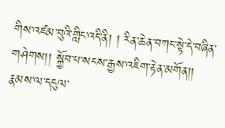གིས་འཛམ་བུའི་གླིང་འདི་ནི། ། རིན་ཆེན་བཀང་སྟེ་དེ་བཞིན་གཤེགས།། སྐྱོབ་པ་སངས་རྒྱས་འཇིག་རྟེན་མགོན།། རྣམས་ལ་དངུལ་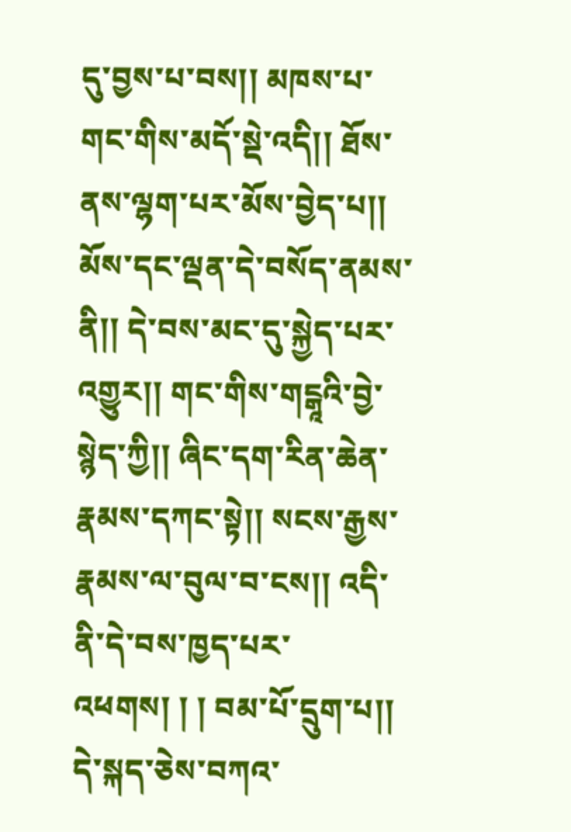དུ་བྱས་པ་བས།། མཁས་པ་གང་གིས་མདོ་སྡེ་འདི།། ཐོས་ནས་ལྷག་པར་མོས་བྱེད་པ།། མོས་དང་ལྡན་དེ་བསོད་ནམས་ནི།། དེ་བས་མང་དུ་སྐྱེད་པར་འགྱུར།། གང་གིས་གངྒཱའི་བྱེ་སྙེད་ཀྱི།། ཞིང་དག་རིན་ཆེན་རྣམས་དཀང་སྟེ།། སངས་རྒྱས་རྣམས་ལ་བུལ་བ་ངས།། འདི་ནི་དེ་བས་ཁྱད་པར་འཕགས། ། ། བམ་པོ་དྲུག་པ།། དེ་སྐད་ཅེས་བཀའ་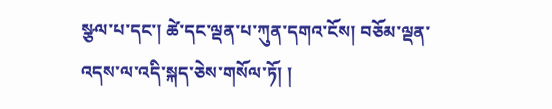སྩལ་པ་དང་། ཚེ་དང་ལྡན་པ་ཀུན་དགའ་ངོས། བཅོམ་ལྡན་འདས་ལ་འདི་སྐད་ཅེས་གསོལ་ཏོ། །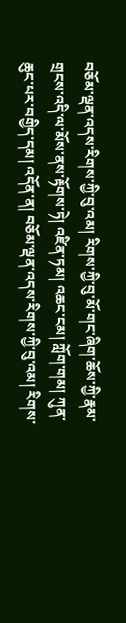བཅོམ་ལྡན་འདས་རིགས་ཀྱི་བུ་འམ། རིགས་ཀྱི་བུ་མོ་གང་ཞིག་ཆོས་ཀྱི་རྣམ་གྲངས་འདི་ལ་མོས་ནས་རྟོགས་ཏེ། འཛིན་ཏམ། འཆང་ངམ། ཀློག་གམ། ཀུན་ཆུང་པར་བགྱིད་དམ། འདོན་ན། བཅོམ་ལྡན་འདས་རིགས་ཀྱི་བུ་འམ། རིགས་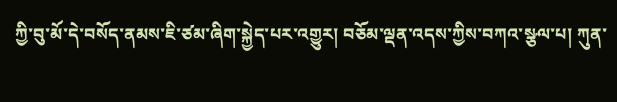ཀྱི་བུ་མོ་དེ་བསོད་ནམས་ཇི་ཙམ་ཞིག་སྐྱེད་པར་འགྱུར། བཅོམ་ལྡན་འདས་ཀྱིས་བཀའ་སྩལ་པ། ཀུན་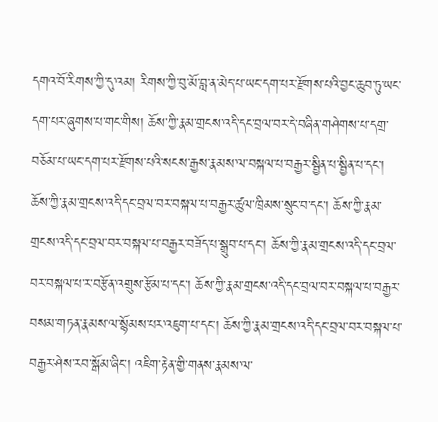དགའ་བོ་རིགས་ཀྱི་དུ་འམ། རིགས་ཀྱི་བུ་མོ་བླ་ན་མེད་པ་ཡང་དག་པར་རྫོགས་པའི་བྱང་ཆུབ་ཏུ་ཡང་དག་པར་ཞུགས་པ་གང་གིས། ཆོས་ཀྱི་རྣམ་གྲངས་འདི་དང་བྲལ་བར་དེ་བཞིན་གཤེགས་པ་དགྲ་བཅོམ་པ་ཡང་དག་པར་རྫོགས་པའི་སངས་རྒྱས་རྣམས་ལ་བསྐལ་པ་བརྒྱར་སྦྱིན་པ་སྦྱིན་པ་དང་། ཆོས་ཀྱི་རྣམ་གྲངས་འདི་དང་བྲལ་བར་བསྐལ་པ་བརྒྱར་ཚུལ་ཁྲིམས་སྲུང་བ་དང་། ཆོས་ཀྱི་རྣམ་གྲངས་འདི་དང་བྲལ་བར་བསྐལ་པ་བརྒྱར་བཟོད་པ་སྒྲུབ་པ་དང་། ཆོས་ཀྱི་རྣམ་གྲངས་འདི་དང་བྲལ་བར་བསྐལ་པ་ར་བརྩོན་འགྲུས་རྩོམ་པ་དང་། ཆོས་ཀྱི་རྣམ་གྲངས་འདི་དང་བྲལ་བར་བསྐལ་པ་བརྒྱར་བསམ་གཏན་རྣམས་ལ་སྙོམས་པར་འཇུག་པ་དང་། ཆོས་ཀྱི་རྣམ་གྲངས་འདི་དང་བྲལ་བར་བསྐལ་པ་བརྒྱར་ཤེས་རབ་སྒོམ་ཞིང་། འཇིག་རྟེན་གྱི་གནས་རྣམས་ལ་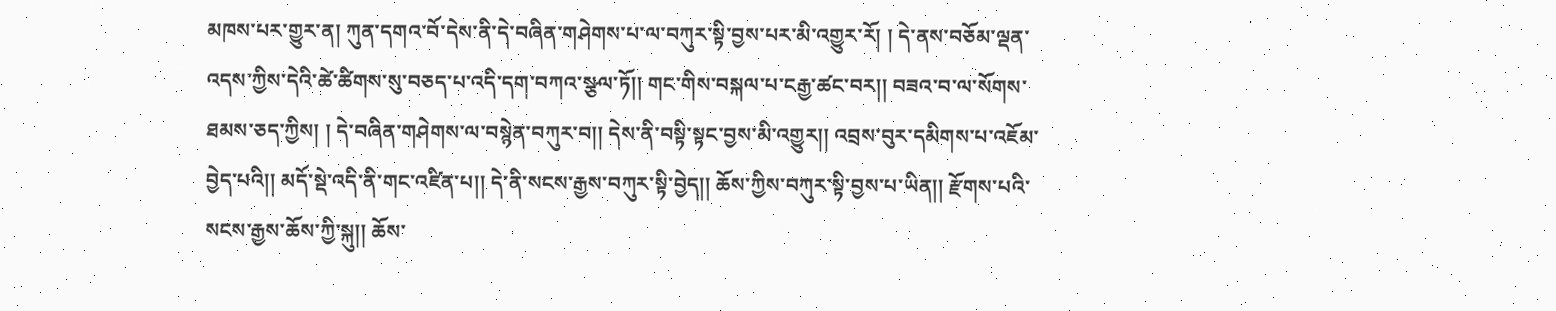མཁས་པར་གྱུར་ན། ཀུན་དགའ་བོ་དེས་ནི་དེ་བཞིན་གཤེགས་པ་ལ་བཀུར་སྟི་བྱས་པར་མི་འགྱུར་རོ། ། དེ་ནས་བཅོམ་ལྡན་འདས་ཀྱིས་དེའི་ཚེ་ཚིགས་སུ་བཅད་པ་འདི་དག་བཀའ་སྩལ་ཏོ།། གང་གིས་བསྐལ་པ་ངརྒྱ་ཚང་བར།། བཟའ་བ་ལ་སོགས་ཐམས་ཅད་ཀྱིས། ། དེ་བཞིན་གཤེགས་ལ་བསྙེན་བཀུར་བ།། དེས་ནི་བསྟི་སྟང་བྱས་མི་འགྱུར།། འབྲས་བུར་དམིགས་པ་འཇོམ་བྱེད་པའི།། མདོ་སྡེ་འདི་ནི་གང་འཛིན་པ།། དེ་ནི་སངས་རྒྱས་བཀུར་སྟི་བྱེད།། ཆོས་ཀྱིས་བཀུར་སྟི་བྱས་པ་ཡིན།། རྫོགས་པའི་སངས་རྒྱས་ཆོས་ཀྱི་སྐུ།། ཆོས་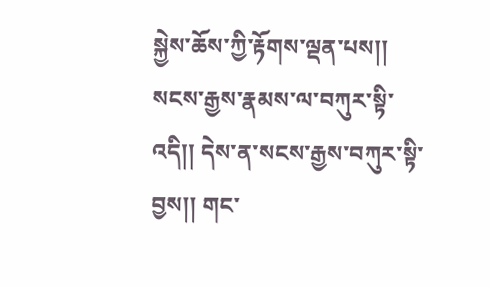སྐྱེས་ཆོས་ཀྱི་རྟོགས་ལྡན་པས།། སངས་རྒྱས་རྣམས་ལ་བཀུར་སྟི་འདི།། དེས་ན་སངས་རྒྱས་བཀུར་སྟི་བྱས།། གང་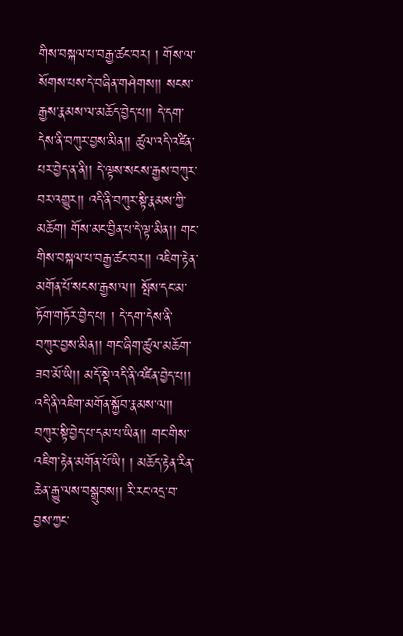གིས་བསྐལ་པ་བརྒྱ་ཚང་བར། ། གོས་ལ་སོགས་པས་དེ་བཞིན་གཤེགས།། སངས་རྒྱས་རྣམས་ལ་མཆོད་བྱེད་པ།། དེ་དག་དེས་ནི་བཀུར་བྱས་མིན།། ཚུལ་འདི་འཛིན་པར་བྱེད་ན་ནི།། དེ་ལྟས་སངས་རྒྱས་བཀུར་བར་འགྱུར།། འདི་ནི་བཀུར་སྟི་རྣམས་ཀྱི་མཆོག། གོས་མང་བྱིན་པ་དེ་ལྟ་མིན།། གང་གིས་བསྐལ་པ་བརྒྱ་ཚང་བར།། འཇིག་རྟེན་མགོན་པོ་སངས་རྒྱས་ལ།། སྤོས་དང་མ་ཏོག་གཏོར་བྱེད་པ། ། དེ་དག་དེས་ནི་བཀུར་བྱས་མིན།། གང་ཞིག་ཚུལ་མཆོག་ཟབ་མོ་ཡི།། མདོ་སྡེ་འདི་ནི་འཛིན་བྱེད་པ།། འདི་ནི་འཇིག་མགོན་སྐྱོབ་རྣམས་ལ།། བཀུར་སྟི་བྱེད་པ་དམ་པ་ཡིན།། གང་གིས་འཇིག་རྟེན་མགོན་པོ་ཡི། ། མཆོད་རྟེན་རིན་ཆེན་རྒྱུ་ལས་བསྒྲུབས།། རི་རང་འདྲ་བ་བྱས་ཀྱང་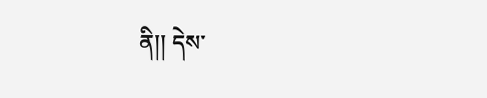ནི།། དེས་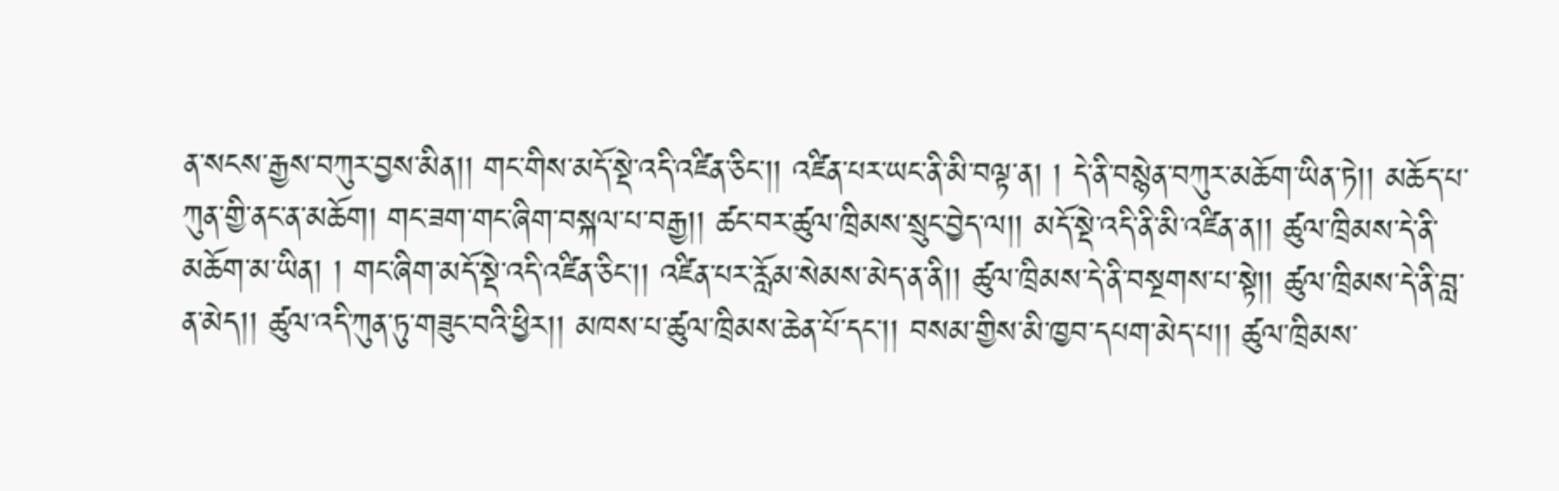ན་སངས་རྒྱས་བཀུར་བྱས་མིན།། གང་གིས་མདོ་སྡེ་འདི་འཛིན་ཅིང་།། འཛིན་པར་ཡང་ནི་མི་བལྟ་ན། ། དེ་ནི་བསྙེན་བཀུར་མཆོག་ཡིན་ཏེ།། མཆོད་པ་ཀུན་གྱི་ནང་ན་མཆོག། གང་ཟག་གང་ཞིག་བསྐལ་པ་བརྒྱ།། ཚང་བར་ཚུལ་ཁྲིམས་སྲུང་བྱེད་ལ།། མདོ་སྡེ་འདི་ནི་མི་འཛིན་ན།། ཚུལ་ཁྲིམས་དེ་ནི་མཆོག་མ་ཡིན། ། གང་ཞིག་མདོ་སྡེ་འདི་འཛིན་ཅིང་།། འཛིན་པར་རློམ་སེམས་མེད་ན་ནི།། ཚུལ་ཁྲིམས་དེ་ནི་བསྔགས་པ་སྟེ།། ཚུལ་ཁྲིམས་དེ་ནི་བླ་ན་མེད།། ཚུལ་འདི་ཀུན་ཏུ་གཟུང་བའི་ཕྱིར།། མཁས་པ་ཚུལ་ཁྲིམས་ཆེན་པོ་དང་།། བསམ་གྱིས་མི་ཁྱབ་དཔག་མེད་པ།། ཚུལ་ཁྲིམས་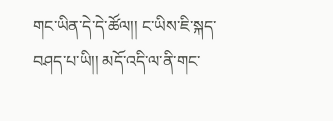གང་ཡིན་དེ་དེ་ཚོལ།། ང་ཡིས་ཇི་སྐད་བཤད་པ་ཡི།། མདོ་འདི་ལ་ནི་གང་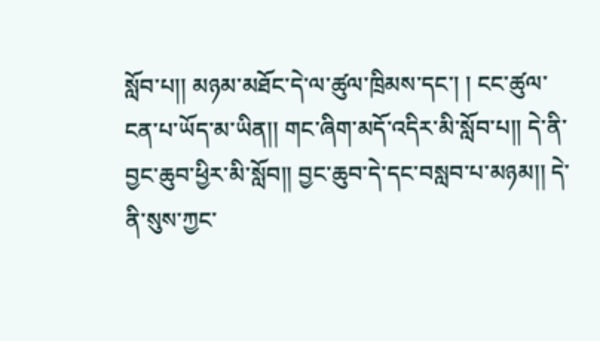སློབ་པ།། མཉམ་མཐོང་དེ་ལ་ཚུལ་ཁྲིམས་དང་། ། ངང་ཚུལ་ངན་པ་ཡོད་མ་ཡིན།། གང་ཞིག་མདོ་འདིར་མི་སློབ་པ།། དེ་ནི་བྱང་ཆུབ་ཕྱིར་མི་སློབ།། བྱང་ཆུབ་དེ་དང་བསླབ་པ་མཉམ།། དེ་ནི་སུས་ཀྱང་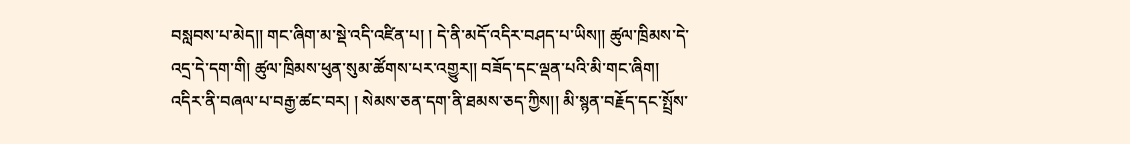བསླབས་པ་མེད།། གང་ཞིག་མ་སྡེ་འདི་འཛིན་པ། ། དེ་ནི་མདོ་འདིར་བཤད་པ་ཡིས།། ཚུལ་ཁྲིམས་དེ་འདྲ་དེ་དག་གི། ཚུལ་ཁྲིམས་ཕུན་སུམ་ཚོགས་པར་འགྱུར།། བཟོད་དང་ལྡན་པའི་མི་གང་ཞིག། འདིར་ནི་བཞལ་པ་བརྒྱ་ཚང་བར། ། སེམས་ཅན་དག་ནི་ཐམས་ཅད་ཀྱིས།། མི་སྙན་བརྗོད་དང་སྤྲོས་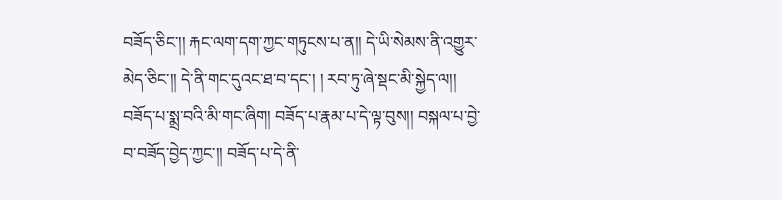བཟོད་ཅིང་།། རྐང་ལག་དག་ཀྱང་གཏུངས་པ་ན།། དེ་ཡི་སེམས་ནི་འགྱུར་མེད་ཅིང་།། དེ་ནི་གང་དུའང་ཐ་བ་དང་། ། རབ་ཏུ་ཞེ་སྡང་མི་སྐྱེད་ལ།། བཟོད་པ་སྨྲ་བའི་མི་གང་ཞིག། བཟོད་པ་རྣམ་པ་དེ་ལྟ་བུས།། བསྐལ་པ་བྱེ་བ་བཟོད་བྱེད་ཀྱང་།། བཟོད་པ་དེ་ནི་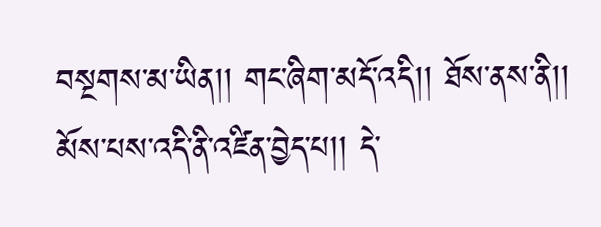བསྔགས་མ་ཡིན།། གང་ཞིག་མདོ་འདི།། ཐོས་ནས་ནི།། མོས་པས་འདི་ནི་འཛིན་བྱེད་པ།། དེ་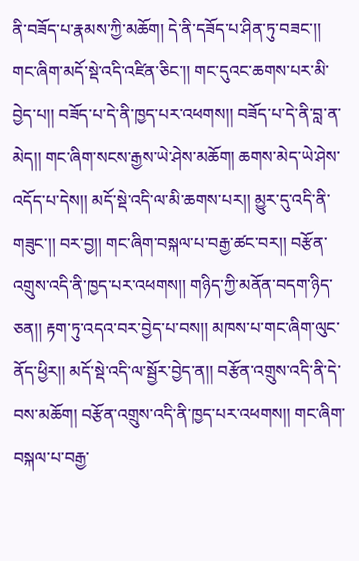ནི་བཟོད་པ་རྣམས་ཀྱི་མཆོག། དེ་ནི་དཟོད་པ་ཤིན་ཏུ་བཟང་།། གང་ཞིག་མདོ་སྡེ་འདི་འཛིན་ཅིང་།། གང་དུའང་ཆགས་པར་མི་བྱེད་པ།། བཟོད་པ་དེ་ནི་ཁྱད་པར་འཕགས།། བཟོད་པ་དེ་ནི་བླ་ན་མེད།། གང་ཞིག་སངས་རྒྱས་ཡེ་ཤེས་མཆོག། ཆགས་མེད་ཡེ་ཤེས་འདོད་པ་དེས།། མདོ་སྡེ་འདི་ལ་མི་ཆགས་པར།། མྱུར་དུ་འདི་ནི་གཟུང་།། བར་བྱ།། གང་ཞིག་བསྐལ་པ་བརྒྱ་ཚང་བར།། བརྩོན་འགྲུས་འདི་ནི་ཁྱད་པར་འཕགས།། གཉིད་ཀྱི་མནོན་བདག་ཉིད་ཅན།། རྟག་ཏུ་འདའ་བར་བྱེད་པ་བས།། མཁས་པ་གང་ཞིག་ལུང་ནོད་ཕྱིར།། མདོ་སྡེ་འདི་ལ་སྦྱོར་བྱེད་ན།། བརྩོན་འགྲུས་འདི་ནི་དེ་བས་མཆོག། བརྩོན་འགྲུས་འདི་ནི་ཁྱད་པར་འཕགས།། གང་ཞིག་བསྐལ་པ་བརྒྱ་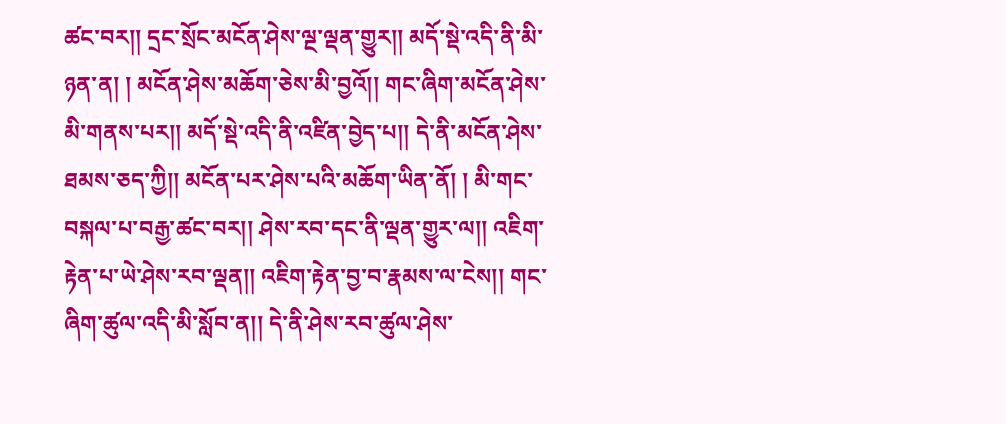ཚང་བར།། དྲང་སྲོང་མངོན་ཤེས་ལྔ་ལྡན་གྱུར།། མདོ་སྡེ་འདི་ནི་མི་ཉན་ན། ། མངོན་ཤེས་མཆོག་ཅེས་མི་བྱའོ།། གང་ཞིག་མངོན་ཤེས་མི་གནས་པར།། མདོ་སྡེ་འདི་ནི་འཛིན་བྱེད་པ།། དེ་ནི་མངོན་ཤེས་ཐམས་ཅད་ཀྱི།། མངོན་པར་ཤེས་པའི་མཆོག་ཡིན་ནོ། ། མི་གང་བསྐལ་པ་བརྒྱ་ཚང་བར།། ཤེས་རབ་དང་ནི་ལྡན་གྱུར་ལ།། འཇིག་རྟེན་པ་ཡེ་ཤེས་རབ་ལྡན།། འཇིག་རྟེན་བྱ་བ་རྣམས་ལ་ངེས།། གང་ཞིག་ཚུལ་འདི་མི་སློབ་ན།། དེ་ནི་ཤེས་རབ་ཚུལ་ཤེས་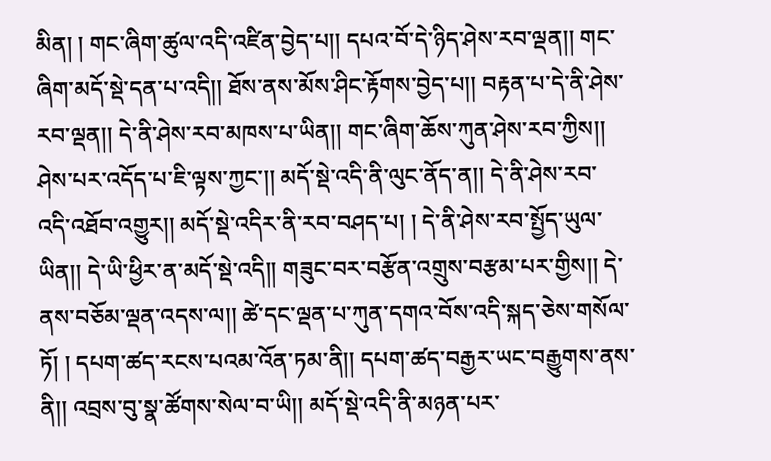མིན། ། གང་ཞིག་ཚུལ་འདི་འཛིན་བྱེད་པ།། དཔའ་བོ་དེ་ཉིད་ཤེས་རབ་ལྡན།། གང་ཞིག་མདོ་སྡེ་དན་པ་འདི།། ཐོས་ནས་མོས་ཤིང་རྟོགས་བྱེད་པ།། བརྟན་པ་དེ་ནི་ཤེས་རབ་ལྡན།། དེ་ནི་ཤེས་རབ་མཁས་པ་ཡིན།། གང་ཞིག་ཆོས་ཀུན་ཤེས་རབ་ཀྱིས།། ཤེས་པར་འདོད་པ་ཇི་ལྟས་ཀྱང་།། མདོ་སྡེ་འདི་ནི་ལུང་ནོད་ན།། དེ་ནི་ཤེས་རབ་འདི་འཐོབ་འགྱུར།། མདོ་སྡེ་འདིར་ནི་རབ་བཤད་པ། ། དེ་ནི་ཤེས་རབ་སྤྱོད་ཡུལ་ཡིན།། དེ་ཡི་ཕྱིར་ན་མདོ་སྡེ་འདི།། གཟུང་བར་བརྩོན་འགྲུས་བརྩམ་པར་གྱིས།། དེ་ནས་བཅོམ་ལྡན་འདས་ལ།། ཚེ་དང་ལྡན་པ་ཀུན་དགའ་བོས་འདི་སྐད་ཅེས་གསོལ་ཏོ། ། དཔག་ཚད་རངས་པའམ་འོན་ཏམ་ནི།། དཔག་ཚད་བརྒྱར་ཡང་བརྒྱུགས་ནས་ནི།། འབྲས་བུ་སྣ་ཚོགས་སེལ་བ་ཡི།། མདོ་སྡེ་འདི་ནི་མཉན་པར་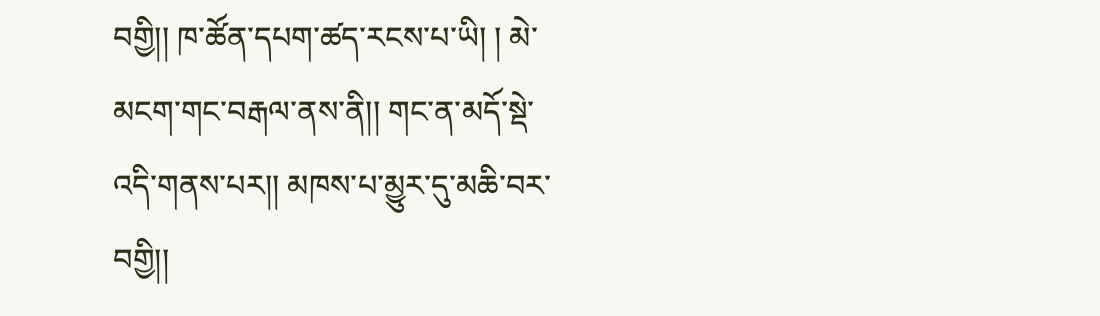བགྱི།། ཁ་ཚོན་དཔག་ཚད་རངས་པ་ཡི། ། མེ་མངག་གང་བརྒལ་ནས་ནི།། གང་ན་མདོ་སྡེ་འདི་གནས་པར།། མཁས་པ་མྱུར་དུ་མཆི་བར་བགྱི།།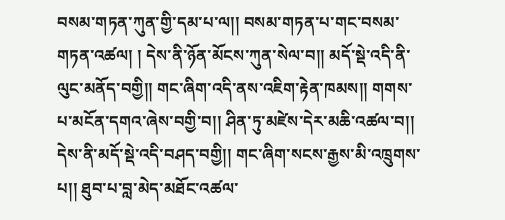བསམ་གཏན་ཀུན་གྱི་དམ་པ་ལ།། བསམ་གཏན་པ་གང་བསམ་གཏན་འཚལ། ། དེས་ནི་ཉོན་མོངས་ཀུན་སེལ་བ།། མདོ་སྡེ་འདི་ནི་ལུང་མནོད་བགྱི།། གང་ཞིག་འདི་ནས་འཇིག་རྟེན་ཁམས།། གགས་པ་མངོན་དགའ་ཞེས་བགྱི་བ།། ཤིན་ཏུ་མཛེས་དེར་མཆི་འཚལ་བ།། དེས་ནི་མདོ་སྡེ་འདི་བཤད་བགྱི།། གང་ཞིག་སངས་རྒྱས་མི་འཁྲུགས་པ།། ཐུབ་པ་བླ་མེད་མཐོང་འཚལ་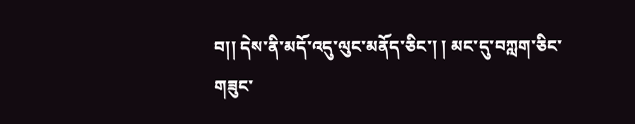བ།། དེས་ནི་མདོ་འདུ་ལུང་མནོད་ཅིང་། ། མང་དུ་བཀླག་ཅིང་གཟུང་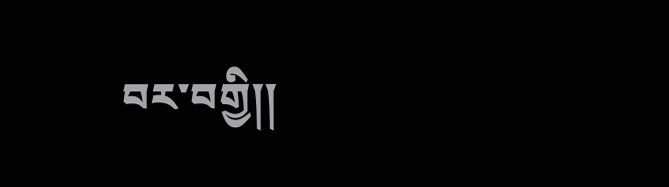བར་བགྱི།།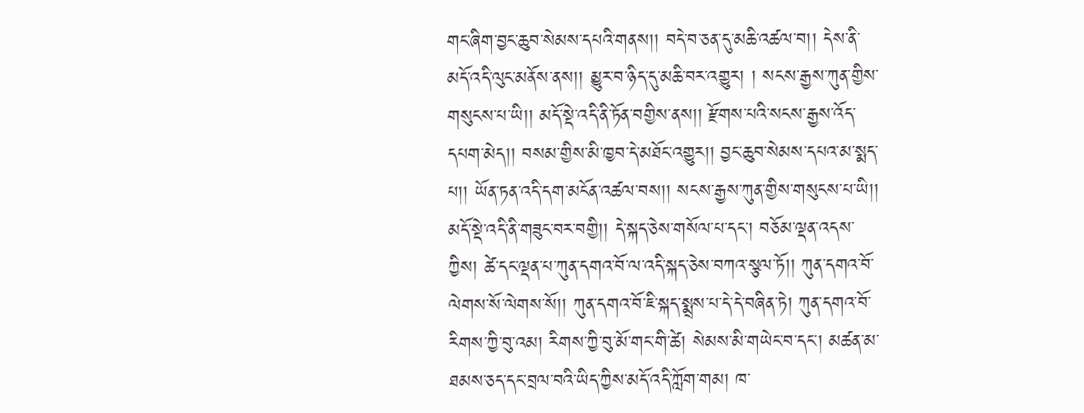གང་ཞིག་བྱང་ཆུབ་སེམས་དཔའི་གནས།། བདེ་བ་ཅན་དུ་མཆི་འཚལ་བ།། དེས་ནི་མདོ་འདི་ལུང་མནོས་ནས།། མྱུར་བ་ཉིད་དུ་མཆི་བར་འགྱུར། ། སངས་རྒྱས་ཀུན་གྱིས་གསུངས་པ་ཡི།། མདོ་སྡེ་འདི་ནི་ཏོན་བགྱིས་ནས།། རྫོགས་པའི་སངས་རྒྱས་འོད་དཔག་མེད།། བསམ་གྱིས་མི་ཁྱབ་དེ་མཐོང་འགྱུར།། བྱང་ཆུབ་སེམས་དཔའ་མ་སྨད་པ།། ཡོན་ཏན་འདི་དག་མངོན་འཚལ་བས།། སངས་རྒྱས་ཀུན་གྱིས་གསུངས་པ་ཡི།། མདོ་སྡེ་འདི་ནི་གཟུང་བར་བགྱི།། དེ་སྐད་ཅེས་གསོལ་པ་དང་། བཅོམ་ལྡན་འདས་ཀྱིས། ཚེ་དང་ལྡན་པ་ཀུན་དགའ་བོ་ལ་འདི་སྐད་ཅེས་བཀའ་སྩལ་ཏོ།། ཀུན་དགའ་བོ་ལེགས་སོ་ལེགས་སོ།། ཀུན་དགའ་བོ་ཇི་སྐད་སྨྲས་པ་དེ་དེ་བཞིན་ཏེ། ཀུན་དགའ་བོ་རིགས་ཀྱི་བུ་འམ། རིགས་ཀྱི་བུ་མོ་གང་གི་ཚེ། སེམས་མི་གཡེང་བ་དང་། མཚན་མ་ཐམས་ཅད་དང་བྲལ་བའི་ཡིད་ཀྱིས་མདོ་འདི་ཀློག་གམ། ཁ་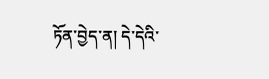ཏོན་བྱེད་ན། དེ་དེའི་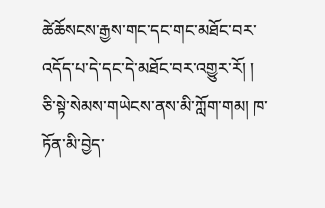ཚེཆོསངས་རྒྱས་གང་དང་གང་མཐོང་བར་འདོད་པ་དེ་དང་དེ་མཐོང་བར་འགྱུར་རོ། ། ཅི་སྟེ་སེམས་གཡེངས་ནས་མི་ཀློག་གམ། ཁ་ཏོན་མི་བྱེད་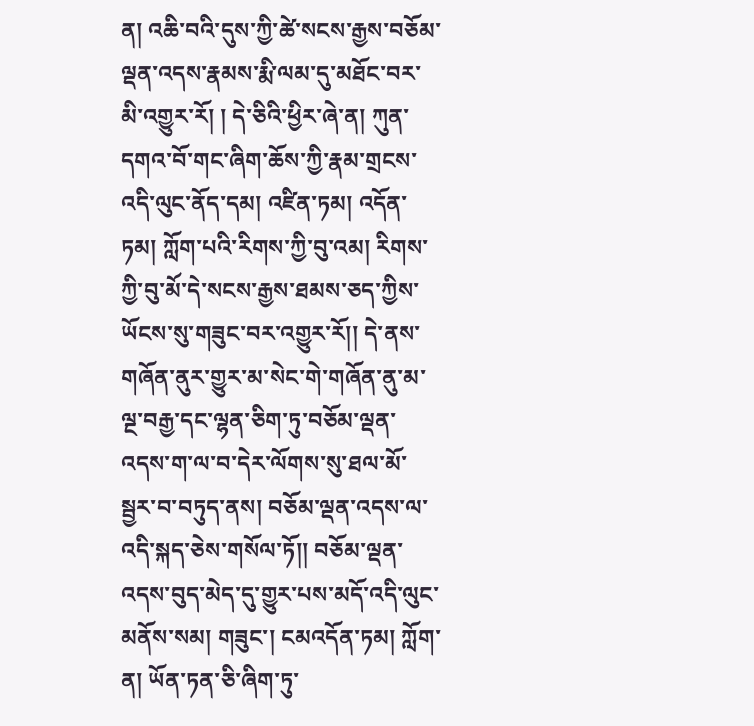ན། འཆི་བའི་དུས་ཀྱི་ཚེ་སངས་རྒྱས་བཅོམ་ལྡན་འདས་རྣམས་རྨི་ལམ་དུ་མཐོང་བར་མི་འགྱུར་རོ། ། དེ་ཅིའི་ཕྱིར་ཞེ་ན། ཀུན་དགའ་བོ་གང་ཞིག་ཆོས་ཀྱི་རྣམ་གྲངས་འདི་ལུང་ནོད་དམ། འཛིན་ཏམ། འདོན་ཏམ། ཀློག་པའི་རིགས་ཀྱི་བུ་འམ། རིགས་ཀྱི་བུ་མོ་དེ་སངས་རྒྱས་ཐམས་ཅད་ཀྱིས་ཡོངས་སུ་གཟུང་བར་འགྱུར་རོ།། དེ་ནས་གཞོན་ནུར་གྱུར་མ་སེང་གེ་གཞོན་ནུ་མ་ལྔ་བརྒྱ་དང་ལྷན་ཅིག་ཏུ་བཅོམ་ལྡན་འདས་ག་ལ་བ་དེར་ལོགས་སུ་ཐལ་མོ་སྦྱར་བ་བཏུད་ནས། བཅོམ་ལྡན་འདས་ལ་འདི་སྐད་ཅེས་གསོལ་ཏོ།། བཅོམ་ལྡན་འདས་བུད་མེད་དུ་གྱུར་པས་མདོ་འདི་ལུང་མནོས་སམ། གཟུང་། ངམའདོན་ཏམ། ཀློག་ན། ཡོན་ཏན་ཅི་ཞིག་ཏུ་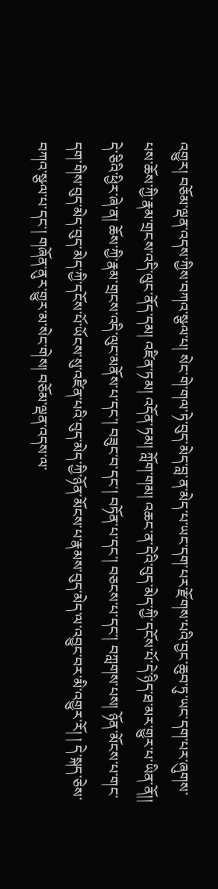འགྱུར། བཅོམ་ལྡན་འདས་ཀྱིས་བཀའ་སྩལ་པ། སེང་གེ་གལ་ཏེ་བུད་མེད་བླ་ན་མེད་པ་ཡང་དག་པར་རྫོགས་པའི་བྱང་ཆུབ་ཏུ་ཡང་དག་པར་ཞུགས་པས་ཆོས་ཀྱི་རྣམ་གྲངས་འདི་ལུང་ནོད་དམ། འཛིན་ཏམ། འདོན་ཏམ། ཀློག་གམ། འཆང་ན་དེའི་བུད་མེད་ཀྱི་དངོས་པོ་དེ་ཉིད་ཐ་མར་གྱུར་པ་ཡིན་ནོ།། དེ་ཅིའི་ཕྱིར་ཞེ་ན། ཆོས་ཀྱི་རྣམ་གྲངས་འདི་ལུང་མནོས་པ་དང་། བཟུང་བ་དང་། བཏོན་པ་དང་། བཅངས་པ་དང་། བཀླགས་པས། ཉོན་མོངས་པ་གང་དག་གིས་བུད་མེད་བུད་མེད་ཀྱི་དངོས་པོ་ཡོངས་སུ་འཛིན་པའི་བུད་མེད་ཀྱི་ཉོན་མོངས་པ་རྣམས་བུད་མེད་ལ་འབྱུང་བར་མི་འགྱུར་རོ། ། དེ་སྐད་ཅེས་བཀའ་སྩལ་པ་དང་། གཞོན་ནུར་གྱུར་མ་སེང་གེས། བཅོམ་ལྡན་འདས་ལ་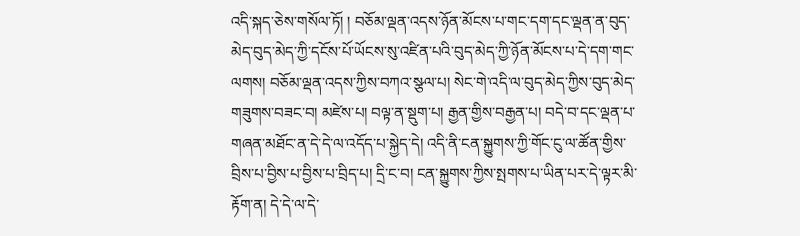འདི་སྐད་ཅེས་གསོལ་ཏོ། ། བཅོམ་ལྡན་འདས་ཉོན་མོངས་པ་གང་དག་དང་ལྡན་ན་བུད་མེད་བུད་མེད་ཀྱི་དངོས་པོ་ཡོངས་སུ་འཛིན་པའི་བུད་མེད་ཀྱི་ཉོན་མོངས་པ་དེ་དག་གང་ལགས། བཅོམ་ལྡན་འདས་ཀྱིས་བཀའ་སྩལ་པ། སེང་གེ་འདི་ལ་བུད་མེད་ཀྱིས་བུད་མེད་གཟུགས་བཟང་བ། མཛེས་པ། བལྟ་ན་སྡུག་པ། རྒྱན་གྱིས་བརྒྱན་པ། བདེ་བ་དང་ལྡན་པ་གཞན་མཐོང་ན་དེ་དེ་ལ་འདོད་པ་སྐྱེད་དེ། འདི་ནི་ངན་སྐྱུགས་ཀྱི་གོང་ངུ་ལ་ཚོན་གྱིས་བྲིས་པ་བྱིས་པ་བྱིས་པ་བྲིད་པ། དྲི་ང་བ། ངན་སྐྱུགས་ཀྱིས་སྤགས་པ་ཡིན་པར་དེ་ལྟར་མི་རྟོག་ན། དེ་དེ་ལ་དེ་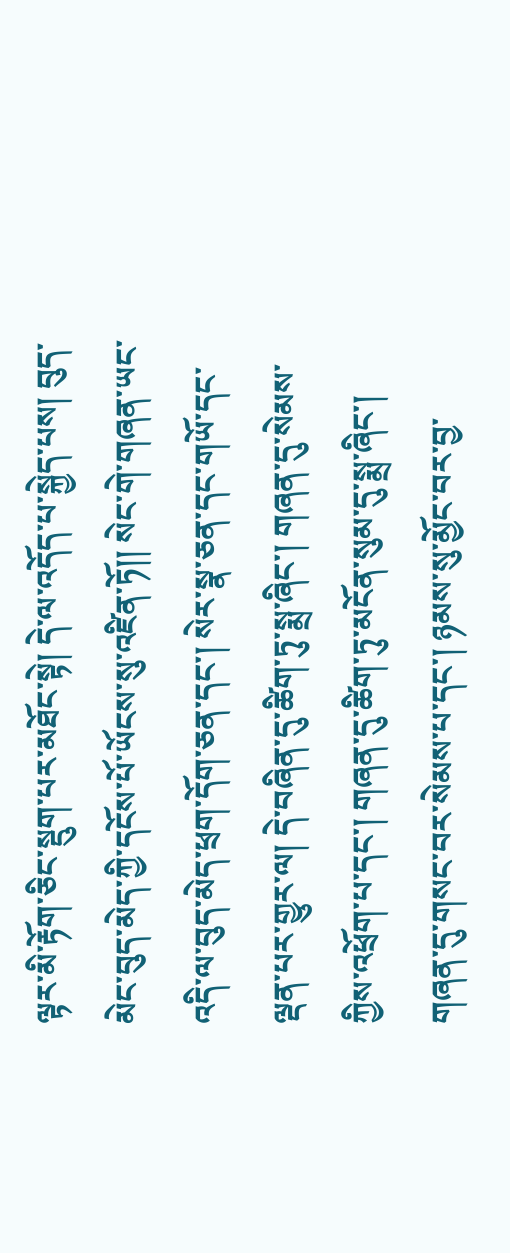ལྟར་མི་རྟོག་ཅིང་སྡུག་པར་མཐོང་སྟེ། དེ་ལ་འདོད་པ་སྐྱེད་པས། བུད་མེང་བུད་མེད་ཀྱི་དངོས་པོ་ཡོངས་སུ་འཛིན་ཏོ།། སེང་གེ་གཞན་ཡང་འདི་ལ་བུད་མེད་ཕྲག་དོག་ཅན་དང་། སེར་སྣ་ཅན་དང་གཡོ་དང་ལྡན་པར་གྱུར་ལ། དེ་བཞིན་དུ་ཚིག་ཏུ་སྨྲ་ཞིང་། གཞན་དུ་སེམས་ཀྱིས་འཕྲོག་པ་དང་། གཞན་དུ་ཚིག་ཏུ་མངོན་སུམ་དུ་སྨྲ་ཞིང་། གཞན་དུ་གསང་བར་སེམས་པ་དང་། ཉམས་སུ་མྱོང་བར་བྱ་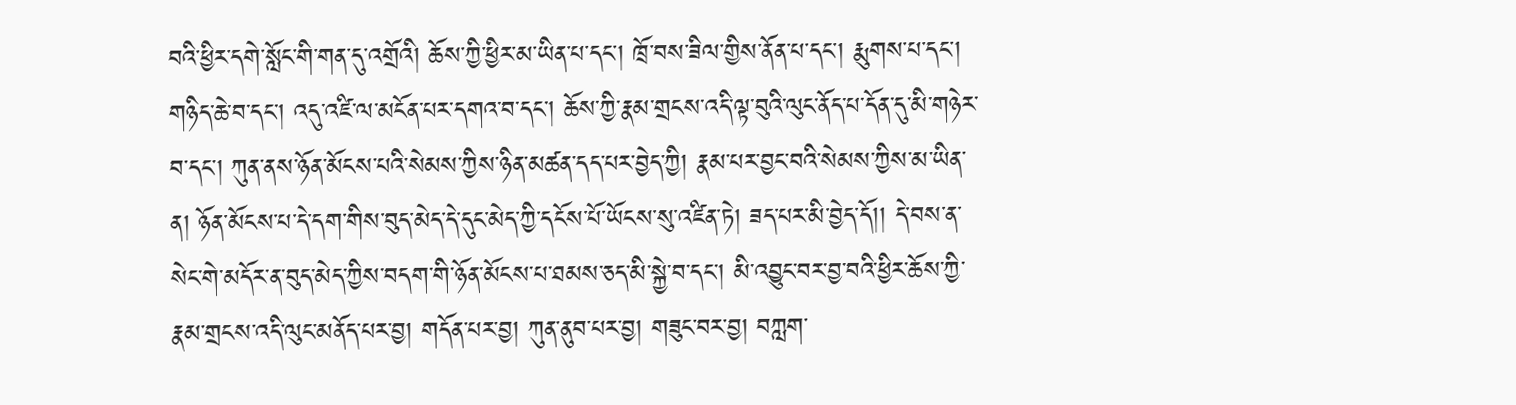བའི་ཕྱིར་དགེ་སློང་གི་གན་དུ་འགྲོའི། ཆོས་ཀྱི་ཕྱིར་མ་ཡིན་པ་དང་། ཁྲོ་བས་ཟིལ་གྱིས་ནོན་པ་དང་། རྨུགས་པ་དང་། གཉིད་ཆེ་བ་དང་། འདུ་འཛི་ལ་མངོན་པར་དགའ་བ་དང་། ཆོས་ཀྱི་རྣམ་གྲངས་འདི་ལྟ་བུའི་ལུང་ནོད་པ་དོན་དུ་མི་གཉེར་བ་དང་། ཀུན་ནས་ཉོན་མོངས་པའི་སེམས་ཀྱིས་ཉིན་མཚན་དད་པར་བྱེད་ཀྱི། རྣམ་པར་བྱང་བའི་སེམས་ཀྱིས་མ་ཡིན་ན། ཉོན་མོངས་པ་དེ་དག་གིས་བུད་མེད་དེ་དུང་མེད་ཀྱི་དངོས་པོ་ཡོངས་སུ་འཛིན་ཏེ། ཟད་པར་མི་བྱེད་དོ།། དེ་བས་ན་སེང་གེ་མདོར་ན་བུད་མེད་ཀྱིས་བདག་གི་ཉོན་མོངས་པ་ཐམས་ཅད་མི་སྐྱེ་བ་དང་། མི་འབྱུང་བར་བྱ་བའི་ཕྱིར་ཆོས་ཀྱི་རྣམ་གྲངས་འདི་ལུང་མནོད་པར་བྱ། གདོན་པར་བྱ། ཀུན་ནུབ་པར་བྱ། གཟུང་བར་བྱ། བཀླག་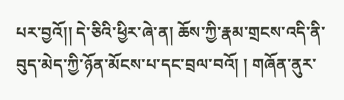པར་བྱའོ།། དེ་ཅིའི་ཕྱིར་ཞེ་ན། ཆོས་ཀྱི་རྣམ་གྲངས་འདི་ནི་བུད་མེད་ཀྱི་ཉོན་མོངས་པ་དང་བྲལ་བའོ། ། གཞོན་ནུར་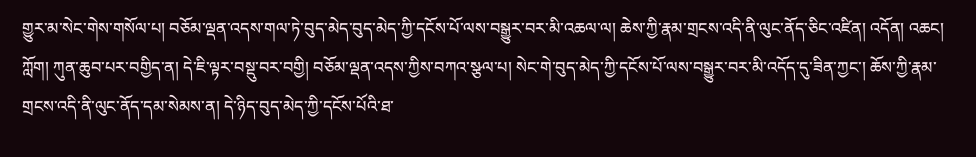གྱུར་མ་སེང་གེས་གསོལ་པ། བཅོམ་ལྡན་འདས་གལ་ཏེ་བུད་མེད་བུད་མེད་ཀྱི་དངོས་པོ་ལས་བསྒྱུར་བར་མི་འཆལ་ལ། ཆེས་ཀྱི་རྣམ་གྲངས་འདི་ནི་ལུང་ནོད་ཅིང་འཛིན། འདོན། འཆང། ཀློག། ཀུན་ཆུབ་པར་བགྱིད་ན། དེ་ཇི་ལྟར་བསྡུ་བར་བགྱི། བཅོམ་ལྡན་འདས་ཀྱིས་བཀའ་སྩལ་པ། སེང་གེ་བུད་མེད་ཀྱི་དངོས་པོ་ལས་བསྒྱུར་བར་མི་འདོད་དུ་ཟིན་ཀྱང་། ཆོས་ཀྱི་རྣམ་གྲངས་འདི་ནི་ལུང་ནོད་དམ་སེམས་ན། དེ་ཉིད་བུད་མེད་ཀྱི་དངོས་པོའི་ཐ་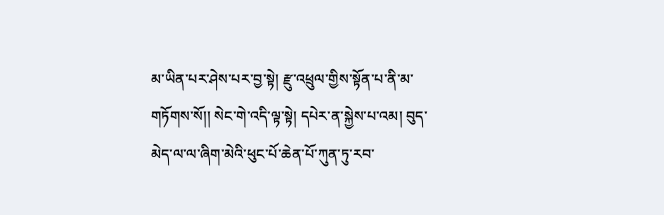མ་ཡིན་པར་ཤེས་པར་བྱ་སྟེ། རྫུ་འཕྲུལ་གྱིས་སྟོན་པ་ནི་མ་གཏོགས་སོ།། སེང་གེ་འདི་ལྟ་སྟེ། དཔེར་ན་སྐྱེས་པ་འམ། བུད་མེད་ལ་ལ་ཞིག་མེའི་ཕུང་པོ་ཆེན་པོ་ཀུན་ཏུ་རབ་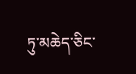ཏུ་མཆེད་ཅིང་